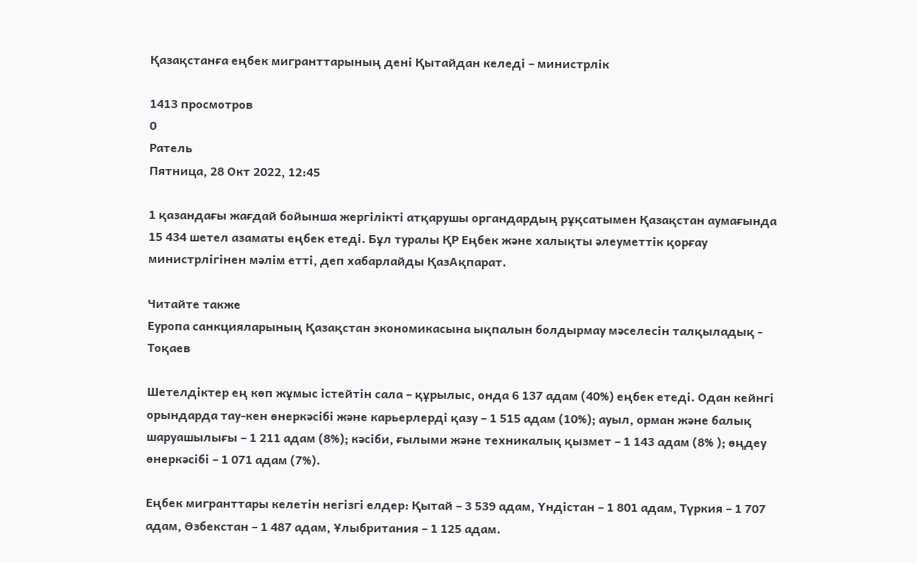Қазақстанға еңбек мигранттарының дені Қытайдан келеді – министрлік

1413 просмотров
0
Ратель
Пятница, 28 Окт 2022, 12:45

1 қазандағы жағдай бойынша жергілікті атқарушы органдардың рұқсатымен Қазақстан аумағында 15 434 шетел азаматы еңбек етеді. Бұл туралы ҚР Еңбек және халықты әлеуметтік қорғау министрлігінен мәлім етті, деп хабарлайды ҚазАқпарат.

Читайте также
Еуропа санкцияларының Қазақстан экономикасына ықпалын болдырмау мәселесін талқыладық - Тоқаев

Шетелдіктер ең көп жұмыс істейтін сала – құрылыс, онда 6 137 адам (40%) еңбек етеді. Одан кейнгі орындарда тау-кен өнеркәсібі және карьерлерді қазу – 1 515 адам (10%); ауыл, орман және балық шаруашылығы – 1 211 адам (8%); кәсіби, ғылыми және техникалық қызмет – 1 143 адам (8% ); өңдеу өнеркәсібі – 1 071 адам (7%).

Еңбек мигранттары келетін негізгі елдер: Қытай – 3 539 адам, Үндістан – 1 801 адам, Түркия – 1 707 адам, Өзбекстан – 1 487 адам, Ұлыбритания – 1 125 адам.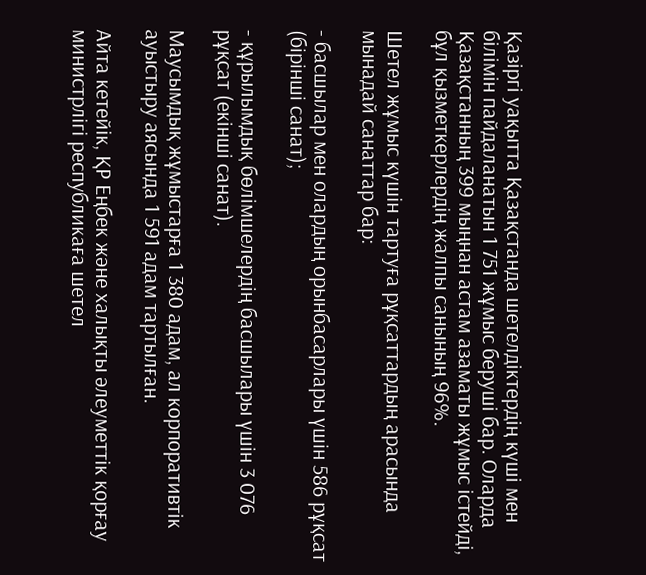Қазіргі уақытта Қазақстанда шетелдіктердің күші мен білімін пайдаланатын 1 751 жұмыс беруші бар. Оларда Қазақстанның 399 мыңнан астам азаматы жұмыс істейді, бұл қызметкерлердің жалпы санының 96%.

Шетел жұмыс күшін тартуға рұқсаттардың арасында мынадай санаттар бар:

- басшылар мен олардың орынбасарлары үшін 586 рұқсат (бірінші санат);

- құрылымдық бөлімшелердің басшылары үшін 3 076 рұқсат (екінші санат).

Маусымдық жұмыстарға 1 380 адам, ал корпоративтік ауыстыру аясында 1 591 адам тартылған.

Айта кетейік, ҚР Еңбек және халықты әлеуметтік қорғау министрлігі республикаға шетел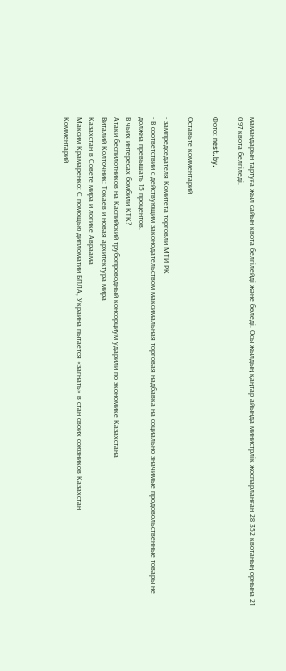мамандарын тартуға жыл сайын квота белгілейді және бөледі. Осы жылдың қаңтар айында министрлік жоспарланған 28 352 квотаның орнына 21 097 квота белгіледі.

Фото: nest.by.

Оставьте комментарий

- зампредседателя Комитета торговли МТИ РК
- В соответствии с действующим законодательством максимальная торговая надбавка на социально значимые продовольственные товары не должна превышать 15 процентов.
В чьих интересах бомбили КТК?
Атаки беспилотников на Каспийский трубопроводный консорциум ударили по экономике Казахстана
Виталий Колточник: Токаев и новая архитектура мира
Казахстан в Совете мира и логике Авраама
Максим Крамаренко: С помощью дипломатии БПЛА, Украина пытается «загнать» в стан своих союзников Казахстан
Комментарий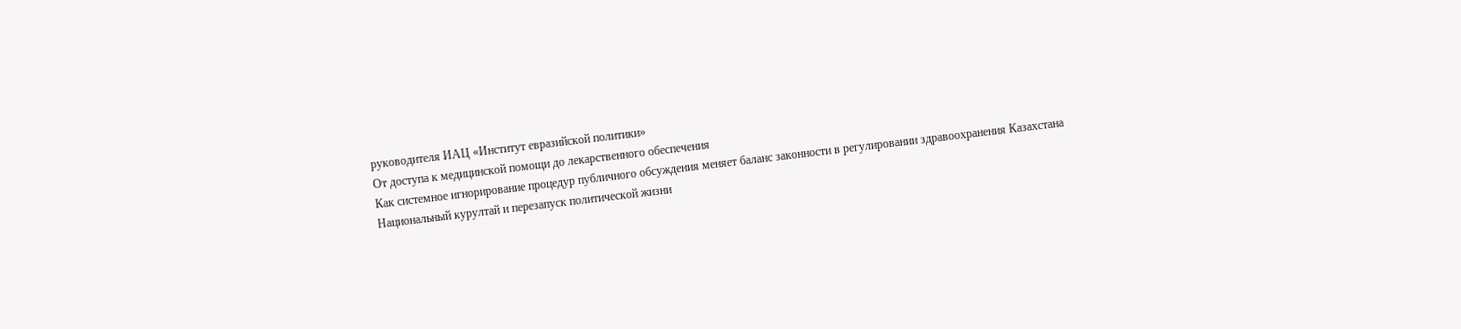руководителя ИАЦ «Институт евразийской политики»
От доступа к медицинской помощи до лекарственного обеспечения
Как системное игнорирование процедур публичного обсуждения меняет баланс законности в регулировании здравоохранения Казахстана
Национальный курултай и перезапуск политической жизни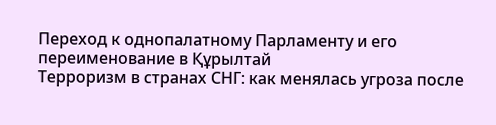Переход к однопалатному Парламенту и его переименование в Құрылтай
Терроризм в странах СНГ: как менялась угроза после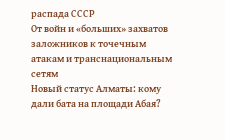распада СССР
От войн и «больших» захватов заложников к точечным атакам и транснациональным сетям
Новый статус Алматы: кому дали бата на площади Абая?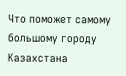Что поможет самому большому городу Казахстана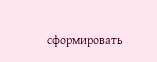сформировать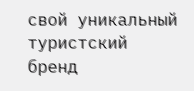свой уникальный туристский бренд